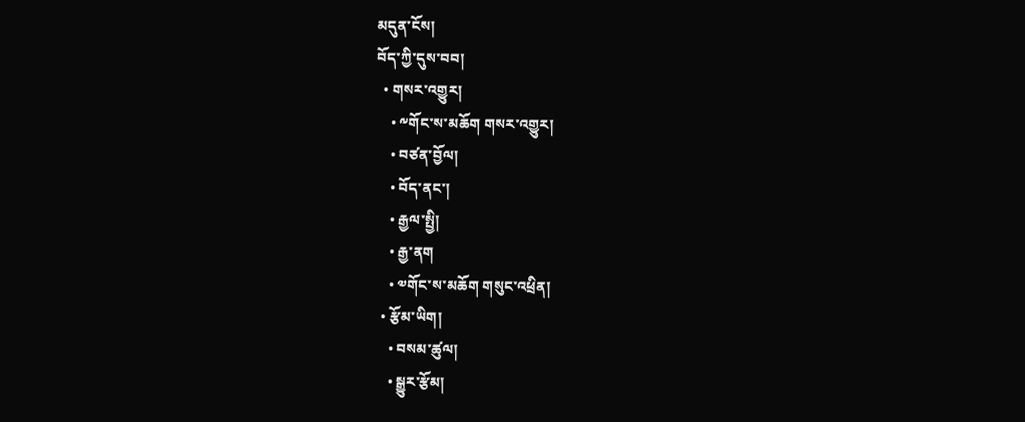མདུན་ངོས།
བོད་ཀྱི་དུས་བབ།
  • གསར་འགྱུར།
    • ༸གོང་ས་མཆོག གསར་འགྱུར།
    • བཙན་བྱོལ།
    • བོད་ནང་།
    • རྒྱལ་སྤྱི།
    • རྒྱ་ནག
    • ༧གོང་ས་མཆོག གསུང་འཕྲིན།
  • རྩོམ་ཡིག།
    • བསམ་ཚུལ།
    • སྒྱུར་རྩོམ།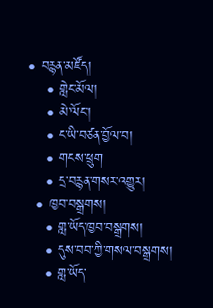• བརྙན་མཛོད།
    • གླེང་མོལ།
    • མེ་ལོང་།
    • ང་ཡི་བཙན་བྱོལ་བ།
    • གངས་ཕྲུག
    • དྲ་བརྙན་གསར་འགྱུར།
  • ཁྱབ་བསྒྲགས།
    • གླ་ཡོད་ཁྱབ་བསྒྲགས།
    • དུས་བབ་ཀྱི་གསལ་བསྒྲགས།
    • གླ་ཡོད་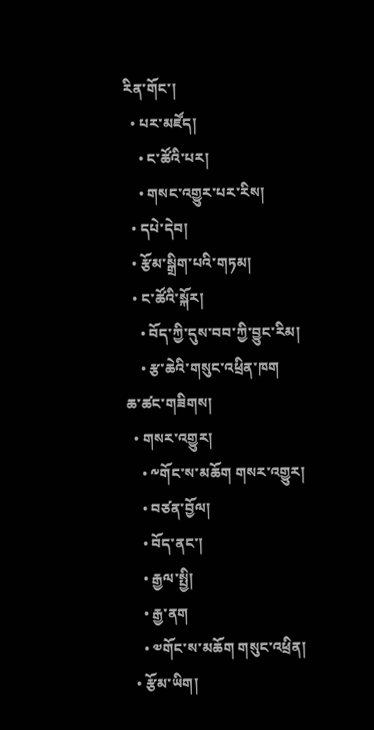རིན་གོང་།
  • པར་མཛོད།
    • ང་ཚོའི་པར།
    • གསང་འགྱུར་པར་རིས།
  • དཔེ་དེབ།
  • རྩོམ་སྒྲིག་པའི་གཏམ།
  • ང་ཚོའི་སྐོར།
    • བོད་ཀྱི་དུས་བབ་ཀྱི་བྱུང་རིམ།
    • རྩ་ཆེའི་གསུང་འཕྲིན་ཁག
ཆ་ཚང་གཟིགས།
  • གསར་འགྱུར།
    • ༸གོང་ས་མཆོག གསར་འགྱུར།
    • བཙན་བྱོལ།
    • བོད་ནང་།
    • རྒྱལ་སྤྱི།
    • རྒྱ་ནག
    • ༧གོང་ས་མཆོག གསུང་འཕྲིན།
  • རྩོམ་ཡིག།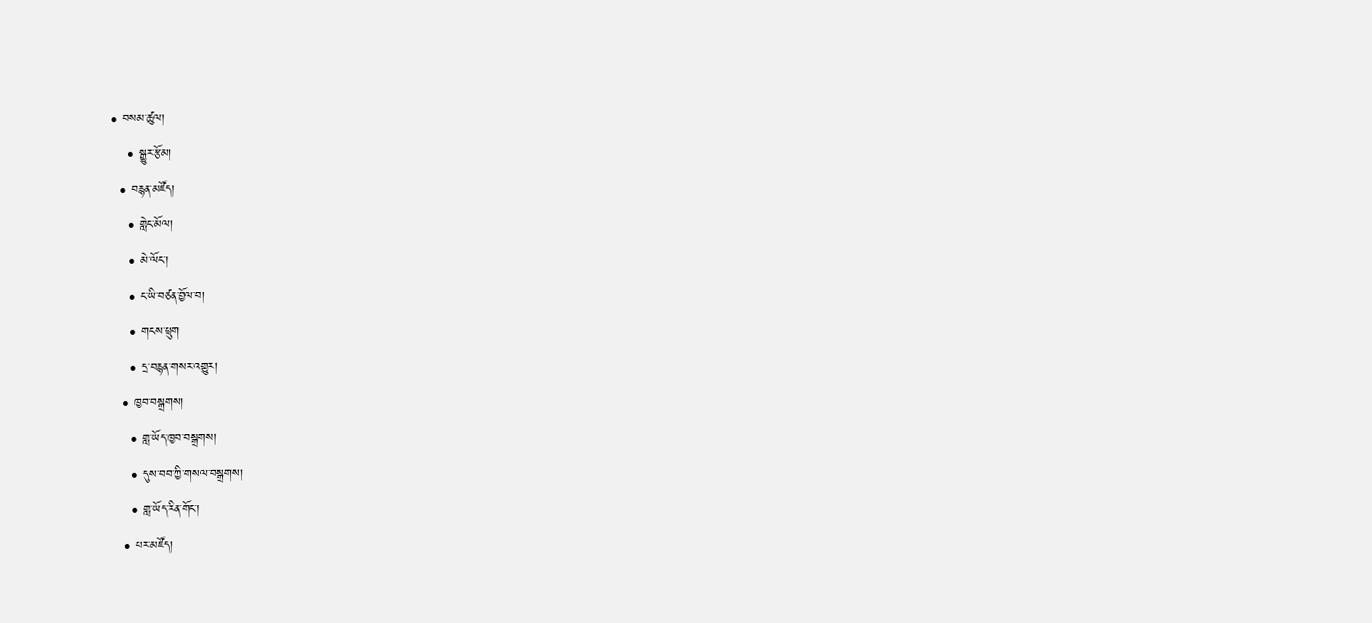• བསམ་ཚུལ།
    • སྒྱུར་རྩོམ།
  • བརྙན་མཛོད།
    • གླེང་མོལ།
    • མེ་ལོང་།
    • ང་ཡི་བཙན་བྱོལ་བ།
    • གངས་ཕྲུག
    • དྲ་བརྙན་གསར་འགྱུར།
  • ཁྱབ་བསྒྲགས།
    • གླ་ཡོད་ཁྱབ་བསྒྲགས།
    • དུས་བབ་ཀྱི་གསལ་བསྒྲགས།
    • གླ་ཡོད་རིན་གོང་།
  • པར་མཛོད།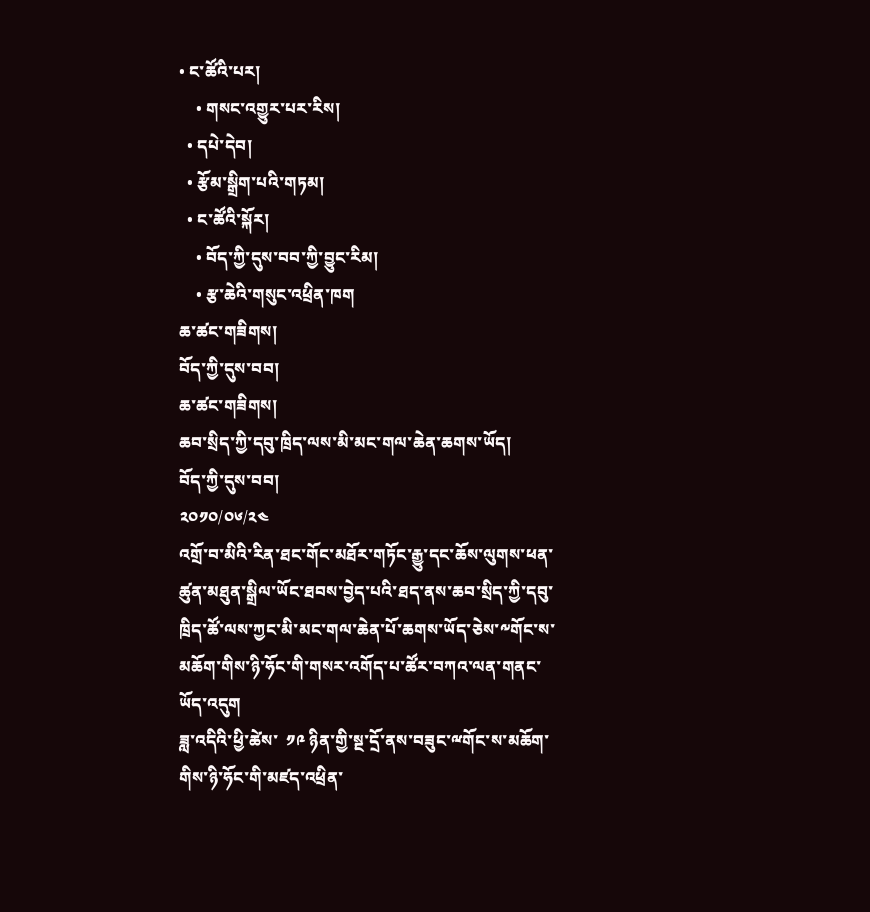• ང་ཚོའི་པར།
    • གསང་འགྱུར་པར་རིས།
  • དཔེ་དེབ།
  • རྩོམ་སྒྲིག་པའི་གཏམ།
  • ང་ཚོའི་སྐོར།
    • བོད་ཀྱི་དུས་བབ་ཀྱི་བྱུང་རིམ།
    • རྩ་ཆེའི་གསུང་འཕྲིན་ཁག
ཆ་ཚང་གཟིགས།
བོད་ཀྱི་དུས་བབ།
ཆ་ཚང་གཟིགས།
ཆབ་སྲིད་ཀྱི་དབུ་ཁྲིད་ལས་མི་མང་གལ་ཆེན་ཆགས་ཡོད།
བོད་ཀྱི་དུས་བབ།
༢༠༡༠/༠༦/༢༤
འགྲོ་བ་མིའི་རིན་ཐང་གོང་མཐོར་གཏོང་རྒྱུ་དང་ཆོས་ལུགས་ཕན་ཚུན་མཐུན་སྒྲིལ་ཡོང་ཐབས་བྱེད་པའི་ཐད་ནས་ཆབ་སྲིད་ཀྱི་དབུ་ཁྲིད་ཚོ་ལས་ཀྱང་མི་མང་གལ་ཆེན་པོ་ཆགས་ཡོད་ཅེས་༸གོང་ས་མཆོག་གིས་ཉི་ཧོང་གི་གསར་འགོད་པ་ཚོར་བཀའ་ལན་གནང་ཡོད་འདུག
ཟླ་འདིའི་ཕྱི་ཚེས་  ༡༩ ཉིན་གྱི་སྔ་དྲོ་ནས་བཟུང་ྋགོང་ས་མཆོག་གིས་ཉི་ཧོང་གི་མཛད་འཕྲིན་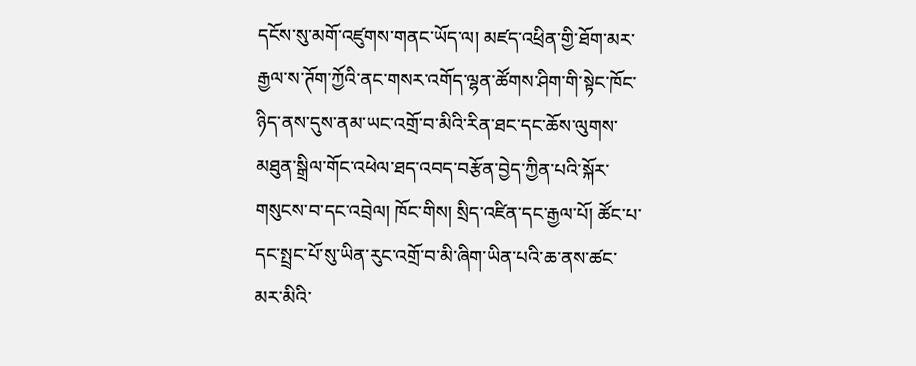དངོས་སུ་མགོ་འཛུགས་གནང་ཡོད་ལ། མཛད་འཕྲིན་གྱི་ཐོག་མར་རྒྱལ་ས་ཊོག་ཀྱོའི་ནང་གསར་འགོད་ལྷན་ཚོགས་ཤིག་གི་སྟེང་ཁོང་ཉིད་ནས་དུས་ནམ་ཡང་འགྲོ་བ་མིའི་རིན་ཐང་དང་ཆོས་ལུགས་མཐུན་སྒྲིལ་གོང་འཕེལ་ཐད་འབད་བརྩོན་བྱེད་ཀྱིན་པའི་སྐོར་གསུངས་བ་དང་འབྲེལ། ཁོང་གིས། སྲིད་འཛིན་དང་རྒྱལ་པོ། ཚོང་པ་དང་སྤྲང་པོ་སུ་ཡིན་རུང་འགྲོ་བ་མི་ཞིག་ཡིན་པའི་ཆ་ནས་ཚང་མར་མིའི་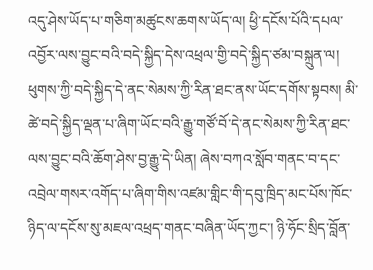འདུ་ཤེས་ཡོད་པ་གཅིག་མཚུངས་ཆགས་ཡོད་ལ། ཕྱི་དངོས་པོའི་དཔལ་འབྱོར་ལས་བྱུང་བའི་བདེ་སྐྱིད་དེས་འཕྲལ་གྱི་བདེ་སྐྱིད་ཙམ་བསྐྲུན་ལ། ཕུགས་ཀྱི་བདེ་སྐྱིད་དེ་ནང་སེམས་ཀྱི་རིན་ཐང་ནས་ཡོང་དགོས་སྟབས། མི་ཚེ་བདེ་སྐྱིད་ལྡན་པ་ཞིག་ཡོང་བའི་རྒྱུ་གཙོ་བོ་དེ་ནང་སེམས་ཀྱི་རིན་ཐང་ལས་བྱུང་བའི་ཆོག་ཤེས་བྱ་རྒྱུ་དེ་ཡིན། ཞེས་བཀའ་སློབ་གནང་བ་དང་འབྲེལ་གསར་འགོད་པ་ཞིག་གིས་འཛམ་གླིང་གི་དབུ་ཁྲིད་མང་པོས་ཁོང་ཉིད་ལ་དངོས་སུ་མཇལ་འཕྲད་གནང་བཞིན་ཡོད་ཀྱང་། ཉི་ཧོང་སྲིད་བློན་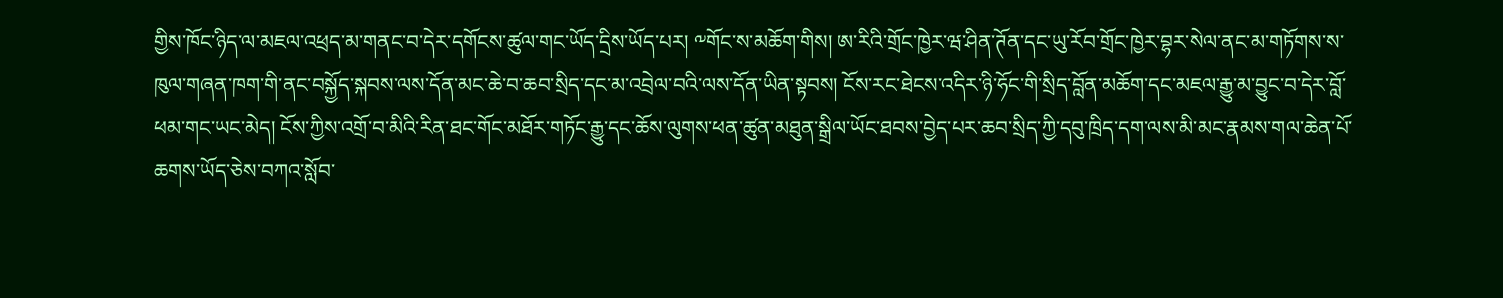གྱིས་ཁོང་ཉིད་ལ་མཇལ་འཕྲད་མ་གནང་བ་དེར་དགོངས་ཚུལ་གང་ཡོད་དྲིས་ཡོད་པར། ༸གོང་ས་མཆོག་གིས། ཨ་རིའི་གྲོང་ཁྱེར་ཝ་ཤིན་ཊོན་དང་ཡུ་རོབ་གྲོང་ཁྱེར་བྷར་སེལ་ནང་མ་གཏོགས་ས་ཁུལ་གཞན་ཁག་གི་ནང་བསྐྱོད་སྐབས་ལས་དོན་མང་ཆེ་བ་ཆབ་སྲིད་དང་མ་འབྲེལ་བའི་ལས་དོན་ཡིན་སྟབས། ངོས་རང་ཐེངས་འདིར་ཉི་ཧོང་གི་སྲིད་བློན་མཆོག་དང་མཇལ་རྒྱུ་མ་བྱུང་བ་དེར་བློ་ཕམ་གང་ཡང་མེད། ངོས་ཀྱིས་འགྲོ་བ་མིའི་རིན་ཐང་གོང་མཐོར་གཏོང་རྒྱུ་དང་ཆོས་ལུགས་ཕན་ཚུན་མཐུན་སྒྲིལ་ཡོང་ཐབས་བྱེད་པར་ཆབ་སྲིད་ཀྱི་དབུ་ཁྲིད་དག་ལས་མི་མང་རྣམས་གལ་ཆེན་པོ་ཆགས་ཡོད་ཅེས་བཀའ་སློབ་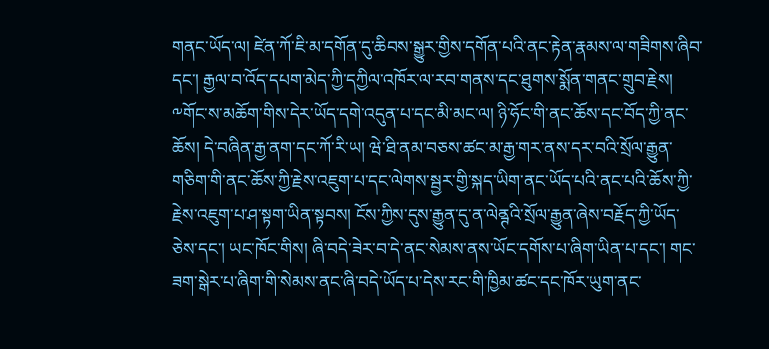གནང་ཡོད་ལ། ཛེན་ཀོ་ཇི་མ་དགོན་དུ་ཆིབས་སྒྱུར་གྱིས་དགོན་པའི་ནང་རྟེན་རྣམས་ལ་གཟིགས་ཞིབ་དང་། རྒྱལ་བ་འོད་དཔག་མེད་ཀྱི་དཀྱིལ་འཁོར་ལ་རབ་གནས་དང་ཐུགས་སྨོན་གནང་གྲུབ་རྗེས། ༸གོང་ས་མཆོག་གིས་དེར་ཡོད་དགེ་འདུན་པ་དང་མི་མང་ལ། ཉི་ཧོང་གི་ནང་ཆོས་དང་བོད་ཀྱི་ནང་ཆོས། དེ་བཞིན་རྒྱ་ནག་དང་ཀོ་རི་ཡ། ཝེ་ཐི་ནམ་བཅས་ཚང་མ་རྒྱ་གར་ནས་དར་བའི་སྲོལ་རྒྱུན་གཅིག་གི་ནང་ཆོས་ཀྱི་རྗེས་འཇུག་པ་དང་ལེགས་སྦྱར་གྱི་སྐད་ཡིག་ནང་ཡོད་པའི་ནང་པའི་ཆོས་ཀྱི་རྗེས་འཇུག་པ་ཤ་སྟག་ཡིན་སྟབས། ངོས་ཀྱིས་དུས་རྒྱུན་དུ་ན་ལེནྚའི་སྲོལ་རྒྱུན་ཞེས་བརྗོད་ཀྱི་ཡོད་ཅེས་དང་། ཡང་ཁོང་གིས། ཞི་བདེ་ཟེར་བ་དེ་ནང་སེམས་ནས་ཡོང་དགོས་པ་ཞིག་ཡིན་པ་དང་། གང་ཟག་སྒེར་པ་ཞིག་གི་སེམས་ནང་ཞི་བདེ་ཡོད་པ་དེས་རང་གི་ཁྱིམ་ཚང་དང་ཁོར་ཡུག་ནང་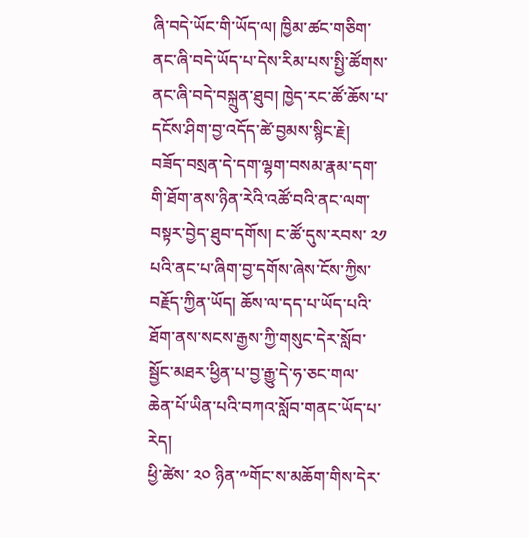ཞི་བདེ་ཡོང་གི་ཡོད་ལ། ཁྱིམ་ཚང་གཅིག་ནང་ཞི་བདེ་ཡོད་པ་དེས་རིམ་པས་སྤྱི་ཚོགས་ནང་ཞི་བདེ་བསྐྲུན་ཐུབ། ཁྱེད་རང་ཚོ་ཆོས་པ་དངོས་ཤིག་བྱ་འདོད་ཚེ་བྱམས་སྙིང་རྗེ། བཟོད་བསྲན་དེ་དག་ལྷག་བསམ་རྣམ་དག་གི་ཐོག་ནས་ཉིན་རེའི་འཚོ་བའི་ནང་ལག་བསྟར་བྱེད་ཐུབ་དགོས། ང་ཚོ་དུས་རབས་ ༢༡ པའི་ནང་པ་ཞིག་བྱ་དགོས་ཞེས་ངོས་ཀྱིས་བརྗོད་ཀྱིན་ཡོད། ཆོས་ལ་དད་པ་ཡོད་པའི་ཐོག་ནས་སངས་རྒྱས་ཀྱི་གསུང་དེར་སློབ་སྦྱོང་མཐར་ཕྱིན་པ་བྱ་རྒྱུ་དེ་ཧ་ཅང་གལ་ཆེན་པོ་ཡིན་པའི་བཀའ་སློབ་གནང་ཡོད་པ་རེད།
ཕྱི་ཚེས་ ༢༠ ཉིན་༸གོང་ས་མཆོག་གིས་དེར་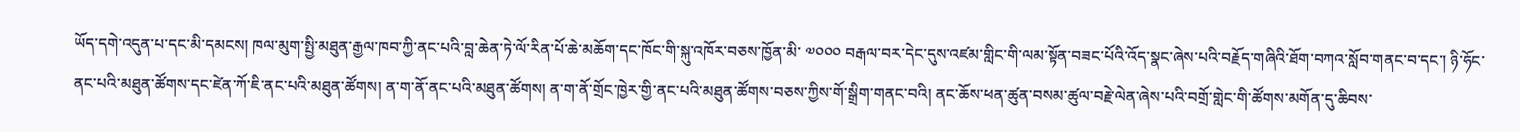ཡོད་དགེ་འདུན་པ་དང་མི་དམངས། ཁལ་མུག་སྤྱི་མཐུན་རྒྱལ་ཁབ་ཀྱི་ནང་པའི་བླ་ཆེན་ཏེ་ལོ་རིན་པོ་ཆེ་མཆོག་དང་ཁོང་གི་སྐུ་འཁོར་བཅས་ཁྱོན་མི་ ༧༠༠༠ བརྒལ་བར་དེང་དུས་འཛམ་གླིང་གི་ལམ་སྟོན་བཟང་པོའི་འོད་སྣང་ཞེས་པའི་བརྗོད་གཞིའི་ཐོག་བཀའ་སློབ་གནང་བ་དང་། ཉི་ཧོང་ནང་པའི་མཐུན་ཚོགས་དང་ཛེན་ཀོ་ཇི་ནང་པའི་མཐུན་ཚོགས། ན་ག་ནོ་ནང་པའི་མཐུན་ཚོགས། ན་ག་ནོ་གྲོང་ཁྱེར་གྱི་ནང་པའི་མཐུན་ཚོགས་བཅས་ཀྱིས་གོ་སྒྲིག་གནང་བའི། ནང་ཆོས་ཕན་ཚུན་བསམ་ཚུལ་བརྗེ་ལེན་ཞེས་པའི་བགྲོ་གླེང་གི་ཚོགས་མགོན་དུ་ཆིབས་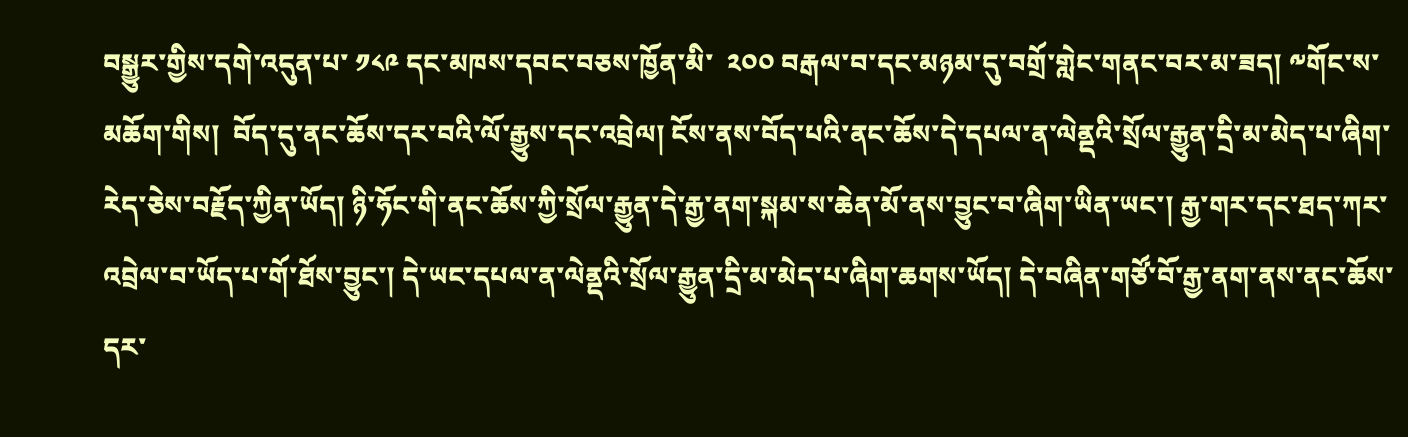བསྒྱུར་གྱིས་དགེ་འདུན་པ་ ༡༨༩ དང་མཁས་དབང་བཅས་ཁྱོན་མི་  ༢༠༠ བརྒལ་བ་དང་མཉམ་དུ་བགྲོ་གླེང་གནང་བར་མ་ཟད། ༸གོང་ས་མཆོག་གིས།  བོད་དུ་ནང་ཆོས་དར་བའི་ལོ་རྒྱུས་དང་འབྲེལ། ངོས་ནས་བོད་པའི་ནང་ཆོས་དེ་དཔལ་ན་ལེནྡའི་སྲོལ་རྒྱུན་དྲི་མ་མེད་པ་ཞིག་རེད་ཅེས་བརྗོད་ཀྱིན་ཡོད། ཉི་ཧོང་གི་ནང་ཆོས་ཀྱི་སྲོལ་རྒྱུན་དེ་རྒྱ་ནག་སྐམ་ས་ཆེན་མོ་ནས་བྱུང་བ་ཞིག་ཡིན་ཡང་། རྒྱ་གར་དང་ཐད་ཀར་འབྲེལ་བ་ཡོད་པ་གོ་ཐོས་བྱུང་། དེ་ཡང་དཔལ་ན་ལེནྡའི་སྲོལ་རྒྱུན་དྲི་མ་མེད་པ་ཞིག་ཆགས་ཡོད། དེ་བཞིན་གཙོ་བོ་རྒྱ་ནག་ནས་ནང་ཆོས་དར་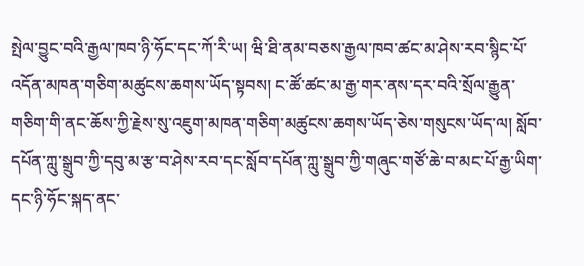སྤེལ་བྱུང་བའི་རྒྱལ་ཁབ་ཉི་ཧོང་དང་ཀོ་རི་ཡ། ཝི་ཐི་ནམ་བཅས་རྒྱལ་ཁབ་ཚང་མ་ཤེས་རབ་སྙིང་པོ་འདོན་མཁན་གཅིག་མཚུངས་ཆགས་ཡོད་སྟབས། ང་ཚོ་ཚང་མ་རྒྱ་གར་ནས་དར་བའི་སྲོལ་རྒྱུན་གཅིག་གི་ནང་ཆོས་ཀྱི་རྗེས་སུ་འཇུག་མཁན་གཅིག་མཚུངས་ཆགས་ཡོད་ཅེས་གསུངས་ཡོད་ལ། སློབ་དཔོན་ཀླུ་སྒྲུབ་ཀྱི་དབུ་མ་རྩ་བ་ཤེས་རབ་དང་སློབ་དཔོན་ཀླུ་སྒྲུབ་ཀྱི་གཞུང་གཙོ་ཆེ་བ་མང་པོ་རྒྱ་ཡིག་དང་ཉི་ཧོང་སྐད་ནང་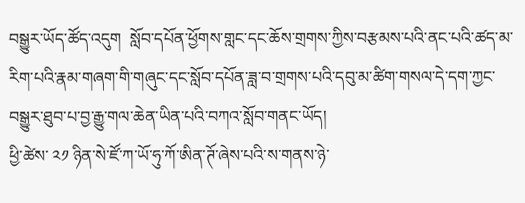བསྒྱུར་ཡོད་ཚོད་འདུག  སློབ་དཔོན་ཕྱོགས་གླང་དང་ཆོས་གྲགས་ཀྱིས་བརྩམས་པའི་ནང་པའི་ཚད་མ་རིག་པའི་རྣམ་གཞག་གི་གཞུང་དང་སློབ་དཔོན་ཟླ་བ་གྲགས་པའི་དབུ་མ་ཚིག་གསལ་དེ་དག་ཀྱང་བསྒྱུར་ཐུབ་པ་བྱ་རྒྱུ་གལ་ཆེན་ཡིན་པའི་བཀའ་སློབ་གནང་ཡོད།
ཕྱི་ཚེས་ ༢༡ ཉིན་སེ་ཛོ་ཀ་ཡོ་ཧུ་ཀོ་ཨིན་ཊོ་ཞེས་པའི་ས་གནས་ཉེ་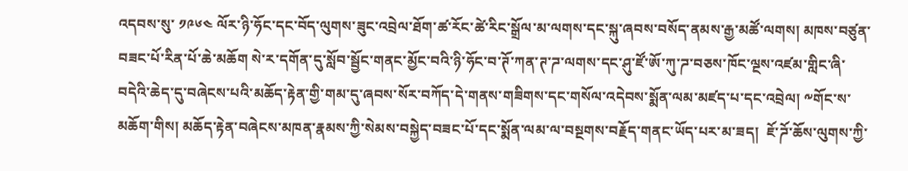འདབས་སུ་ ༡༩༦༤ ལོར་ཉི་ཧོང་དང་བོད་ལུགས་ཟུང་འབྲེལ་ཐོག་ཚ་རོང་ཚེ་རིང་སྒྲོལ་མ་ལགས་དང་སྐུ་ཞབས་བསོད་ནམས་རྒྱ་མཚོ་ལགས། མཁས་བཙུན་བཟང་པོ་རིན་པོ་ཆེ་མཆོག སེ་ར་དགོན་དུ་སློབ་སྦྱོང་གནང་མྱོང་བའི་ཉི་ཧོང་བ་ཊོ་ཀན་ཊ་ཌ་ལགས་དང་ཤུ་ཛོ་ཨོ་ཀུ་ཌ་བཅས་ཁོང་ལྔས་འཛམ་གླིང་ཞི་བདེའི་ཆེད་དུ་བཞེངས་པའི་མཆོད་རྟེན་གྱི་གམ་དུ་ཞབས་སོར་བཀོད་དེ་གནས་གཟིགས་དང་གསོལ་འདེབས་སྨོན་ལམ་མཛད་པ་དང་འབྲེལ། ༸གོང་ས་མཆོག་གིས། མཆོད་རྟེན་བཞེངས་མཁན་རྣམས་ཀྱི་སེམས་བསྐྱེད་བཟང་པོ་དང་སྨོན་ལམ་ལ་བསྔགས་བརྗོད་གནང་ཡོད་པར་མ་ཟད།  ཇོ་ཌོ་ཆོས་ལུགས་ཀྱི་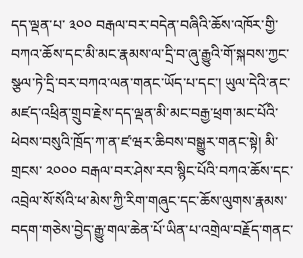དད་ལྡན་པ་ ༣༠༠ བརྒལ་བར་བདེན་བཞིའི་ཆོས་འཁོར་གྱི་བཀའ་ཆོས་དང་མི་མང་རྣམས་ལ་དྲི་བ་ཞུ་རྒྱུའི་གོ་སྐབས་ཀྱང་སྩལ་ཏེ་དྲི་བར་བཀའ་ལན་གནང་ཡོད་པ་དང་། ཡུལ་དེའི་ནང་མཛད་འཕྲིན་གྲུབ་རྗེས་དད་ལྡན་མི་མང་བརྒྱ་ཕྲག་མང་པོའི་ཕེབས་བསུའི་ཁྲོད་ཀ་ན་ཛ་ཝར་ཆིབས་བསྒྱུར་གནང་སྟེ། མི་གྲངས་ ༢༠༠༠ བརྒལ་བར་ཤེས་རབ་སྙིང་པོའི་བཀའ་ཆོས་དང་འབྲེལ་སོ་སོའི་ཕ་མེས་ཀྱི་རིག་གཞུང་དང་ཆོས་ལུགས་རྣམས་བདག་གཅེས་བྱེད་རྒྱུ་གལ་ཆེན་པོ་ཡིན་པ་འགྲེལ་བརྗོད་གནང་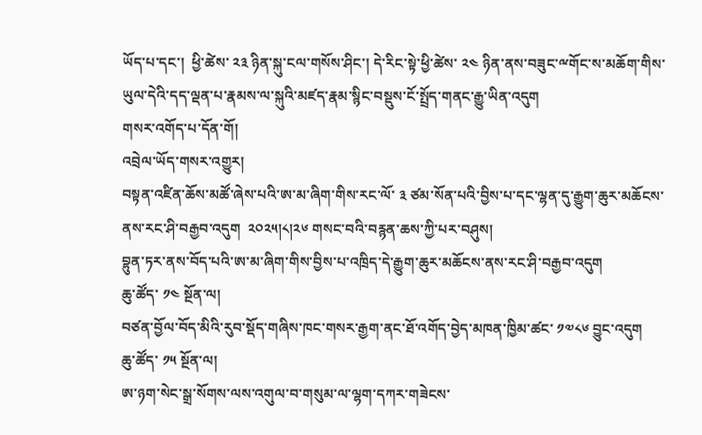ཡོད་པ་དང་།  ཕྱི་ཚེས་ ༢༣ ཉིན་སྐུ་ངལ་གསོས་ཤིང་། དེ་རིང་སྟེ་ཕྱི་ཚེས་ ༢༤ ཉིན་ནས་བཟུང་ྋགོང་ས་མཆོག་གིས་ཡུལ་དེའི་དད་ལྡན་པ་རྣམས་ལ་སྐུའི་མཛད་རྣམ་སྙིང་བསྡུས་ངོ་སྤྲོད་གནང་རྒྱུ་ཡིན་འདུག
གསར་འགོད་པ་དོན་གོ།
འབྲེལ་ཡོད་གསར་འགྱུར།
བསྟན་འཛིན་ཆོས་མཚོ་ཞེས་པའི་ཨ་མ་ཞིག་གིས་རང་ལོ་ ༣ ཙམ་སོན་པའི་བྱིས་པ་དང་ལྷན་དུ་རྒྱུག་ཆུར་མཆོངས་ནས་རང་ཤི་བརྒྱབ་འདུག  ༢༠༢༥།༨།༢༦ གསང་བའི་བརྙན་ཆས་ཀྱི་པར་བཤུས།
བྷུན་ཏར་ནས་བོད་པའི་ཨ་མ་ཞིག་གིས་བྱིས་པ་འཁྲིད་དེ་རྒྱུག་ཆུར་མཆོངས་ནས་རང་ཤི་བརྒྱབ་འདུག
ཆུ་ཚོད་ ༡༤ སྔོན་ལ།
བཙན་བྱོལ་བོད་མིའི་རུབ་སྡོད་གཞིས་ཁང་གསར་རྒྱག་ནང་ཐོ་འགོད་བྱེད་མཁན་ཁྱིམ་ཚང་ ༡༧༨༦ བྱུང་འདུག
ཆུ་ཚོད་ ༡༥ སྔོན་ལ།
ཨ་ཉག་སེང་སྒྲ་སོགས་ལས་འགུལ་བ་གསུམ་ལ་ལྷག་དཀར་གཟེངས་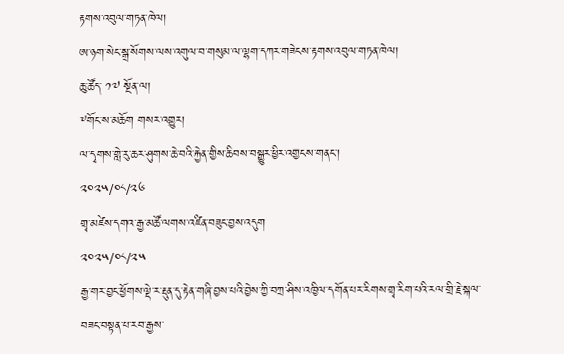རྟགས་འབུལ་གཏན་ཁེལ།
ཨ་ཉག་སེང་སྒྲ་སོགས་ལས་འགུལ་བ་གསུམ་ལ་ལྷག་དཀར་གཟེངས་རྟགས་འབུལ་གཏན་ཁེལ།
ཆུ་ཚོད་ ༡༧ སྔོན་ལ།
༸གོང་ས་མཆོག གསར་འགྱུར།
ལ་དྭགས་གླེ་རུ་ཆར་ཤུགས་ཆེ་བའི་རྐྱེན་གྱིས་ཆིབས་བསྒྱུར་ཕྱིར་འགྱངས་གནང་།
༢༠༢༥/༠༨/༢༦
གྲྭ་མཛེས་དགའ་རྒྱ་མཚོ་ལགས་འཛིན་བཟུང་བྱས་འདུག
༢༠༢༥/༠༨/༢༥
རྒྱ་གར་བྱང་ཕྱོགས་ལྡེ་ར་རྡུན་དུ་རྟེན་གཞི་བྱས་པའི་བྱེས་ཀྱི་བཀྲ་ཤིས་འཁྱིལ་དགོན་པར་རིགས་གྲྭ་རིག་པའི་རལ་གྲི་རྗེ་སྐལ་བཟང་བསྟན་པ་རབ་རྒྱས་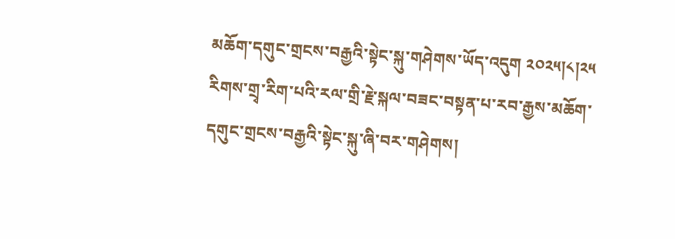མཆོག་དགུང་གྲངས་བརྒྱའི་སྟེང་སྐུ་གཤེགས་ཡོད་འདུག ༢༠༢༥།༨།༢༥
རིགས་གྲྭ་རིག་པའི་རལ་གྲི་རྗེ་སྐལ་བཟང་བསྟན་པ་རབ་རྒྱས་མཆོག་དགུང་གྲངས་བརྒྱའི་སྟེང་སྐུ་ཞི་བར་གཤེགས།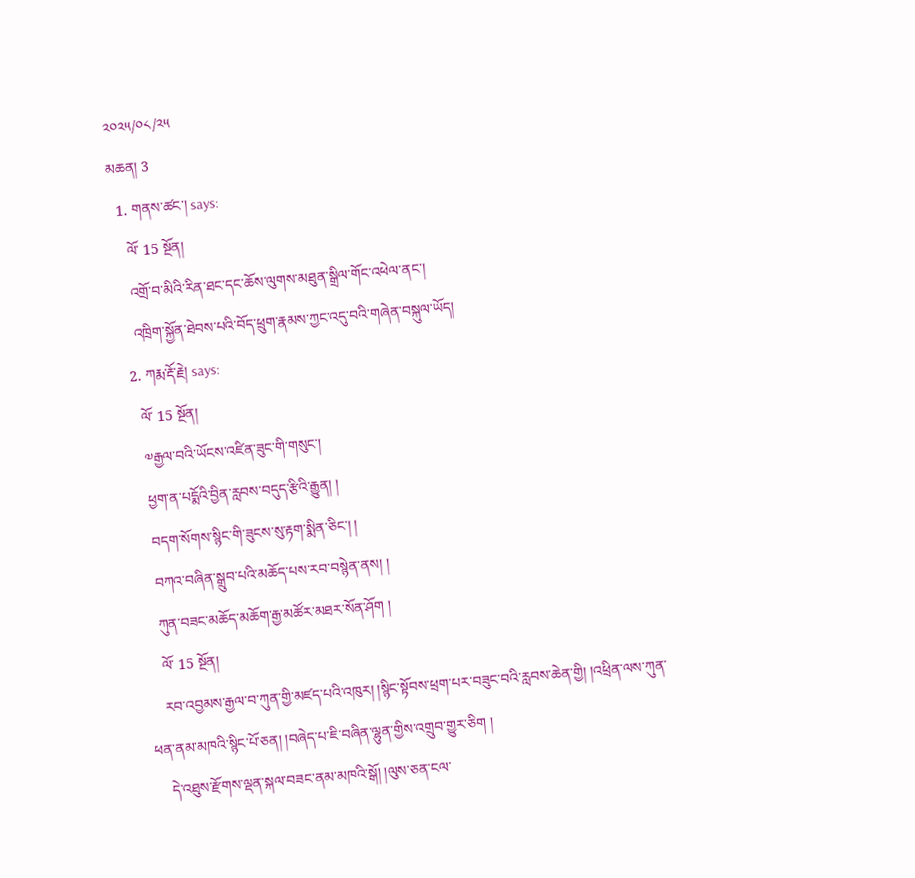༢༠༢༥/༠༨/༢༥
མཆན། 3
  1. གནས་ཚང་། says:
    ལོ་ 15 སྔོན།
    འགྲོ་བ་མིའི་རིན་ཐང་དང་ཆོས་ལུགས་མཐུན་སྒྲིལ་གོང་འཕེལ་ནང་།
    འཁྲིག་སྐྱོན་ཐེབས་པའི་བོད་ཕྲུག་རྣམས་ཀྱང་འདུ་བའི་གཞེན་བསྐུལ་ཡོད།
  2. ཀརྨ་རྡོ་རྗེ། says:
    ལོ་ 15 སྔོན།
    ༧རྒྱལ་བའི་ཡོངས་འཛིན་ཟུང་གི་གསུང་།
    ཕྱག་ན་པདྨོའི་བྱིན་རླབས་བདུད་རྩིའི་རྒྱུན། །
    བདག་སོགས་སྙིང་གི་ཟུངས་སུ་རྟག་སྨིན་ཅིང་། །
    བཀའ་བཞིན་སྒྲུབ་པའི་མཆོད་པས་རབ་བསྙེན་ནས། །
    ཀུན་བཟང་མཆོད་མཆོག་རྒྱ་མཚོར་མཐར་སོན་ཤོག །
    ལོ་ 15 སྔོན།
    རབ་འབྱམས་རྒྱལ་བ་ཀུན་གྱི་མཛད་པའི་འཁུར། །སྙིང་སྟོབས་ཕྲག་པར་བཟུང་བའི་རླབས་ཆེན་གྱི། །འཕྲིན་ལས་ཀུན་ཕན་ནམ་མཁའི་སྙིང་པོ་ཅན། །བཞེད་པ་ཇི་བཞིན་ལྷུན་གྱིས་འགྲུབ་གྱུར་ཅིག །
    དེ་འཐུས་རྫོགས་ལྡན་སྐལ་བཟང་ནམ་མཁའི་སྒོ། །ལུས་ཅན་ངལ་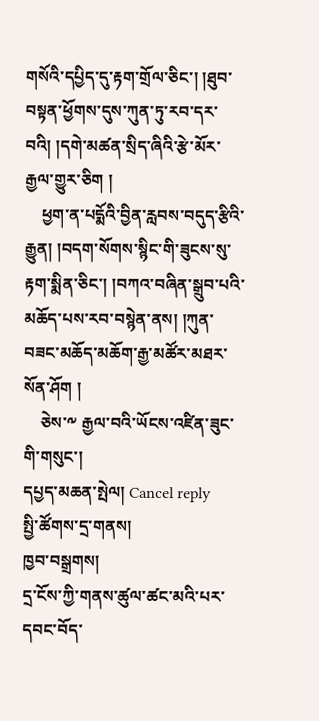གསོའི་དཔྱིད་དུ་རྟག་གྲོལ་ཅིང་། །ཐུབ་བསྟན་ཕྱོགས་དུས་ཀུན་ཏུ་རབ་དར་བའི། །དགེ་མཚན་སྲིད་ཞིའི་རྩེ་མོར་རྒྱལ་གྱུར་ཅིག །
    ཕྱག་ན་པདྨོའི་བྱིན་རླབས་བདུད་རྩིའི་རྒྱུན། །བདག་སོགས་སྙིང་གི་ཟུངས་སུ་རྟག་སྨིན་ཅིང་། །བཀའ་བཞིན་སྒྲུབ་པའི་མཆོད་པས་རབ་བསྙེན་ནས། །ཀུན་བཟང་མཆོད་མཆོག་རྒྱ་མཚོར་མཐར་སོན་ཤོག །
    ཅེས་༸ རྒྱལ་བའི་ཡོངས་འཛིན་ཟུང་གི་གསུང་།
དཔྱད་མཆན་སྤེལ། Cancel reply
སྤྱི་ཚོགས་དྲ་གནས།
ཁྱབ་བསྒྲགས།
དྲ་ངོས་ཀྱི་གནས་ཚུལ་ཚང་མའི་པར་དབང་བོད་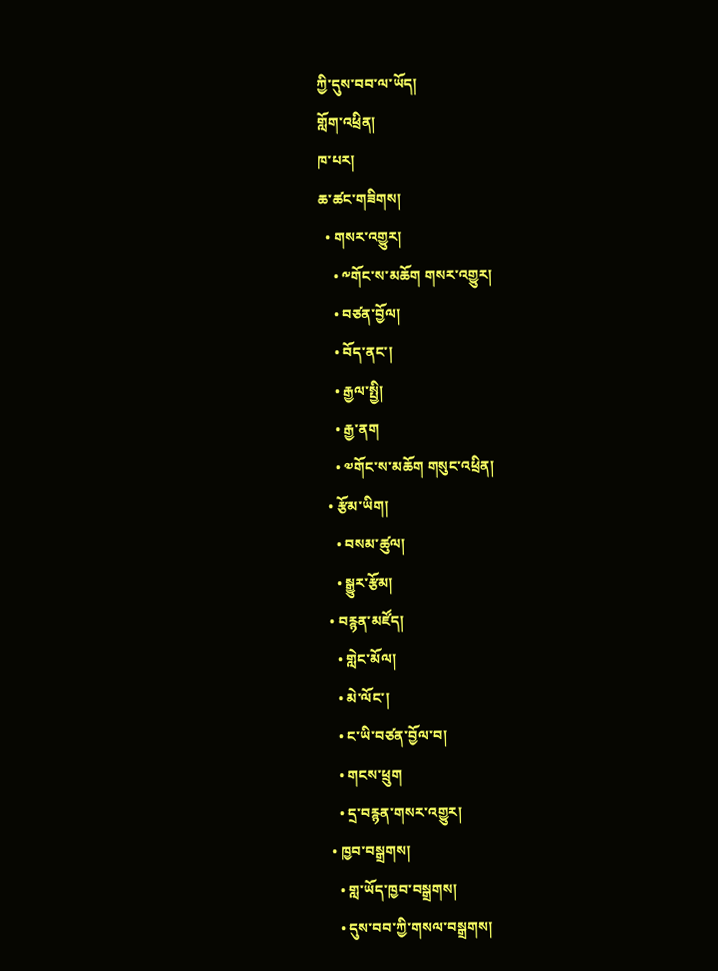ཀྱི་དུས་བབ་ལ་ཡོད།
གློག་འཕྲིན།
ཁ་པར།
ཆ་ཚང་གཟིགས།
  • གསར་འགྱུར།
    • ༸གོང་ས་མཆོག གསར་འགྱུར།
    • བཙན་བྱོལ།
    • བོད་ནང་།
    • རྒྱལ་སྤྱི།
    • རྒྱ་ནག
    • ༧གོང་ས་མཆོག གསུང་འཕྲིན།
  • རྩོམ་ཡིག།
    • བསམ་ཚུལ།
    • སྒྱུར་རྩོམ།
  • བརྙན་མཛོད།
    • གླེང་མོལ།
    • མེ་ལོང་།
    • ང་ཡི་བཙན་བྱོལ་བ།
    • གངས་ཕྲུག
    • དྲ་བརྙན་གསར་འགྱུར།
  • ཁྱབ་བསྒྲགས།
    • གླ་ཡོད་ཁྱབ་བསྒྲགས།
    • དུས་བབ་ཀྱི་གསལ་བསྒྲགས།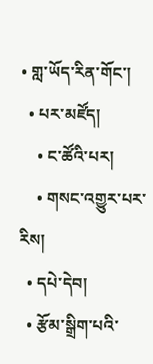• གླ་ཡོད་རིན་གོང་།
  • པར་མཛོད།
    • ང་ཚོའི་པར།
    • གསང་འགྱུར་པར་རིས།
  • དཔེ་དེབ།
  • རྩོམ་སྒྲིག་པའི་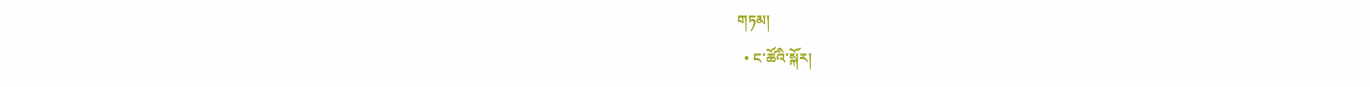གཏམ།
  • ང་ཚོའི་སྐོར།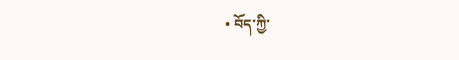• བོད་ཀྱི་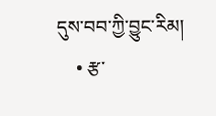དུས་བབ་ཀྱི་བྱུང་རིམ།
    • རྩ་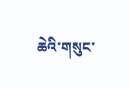ཆེའི་གསུང་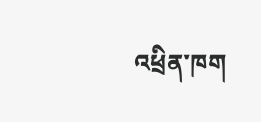འཕྲིན་ཁག